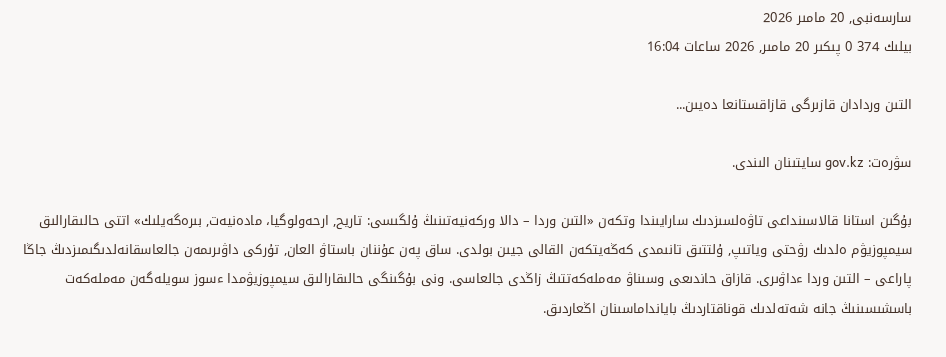سارسەنبى, 20 مامىر 2026
بيلىك 374 0 پىكىر 20 مامىر, 2026 ساعات 16:04

التىن وردادان قازىرگى قازاقستانعا دەيىن...

سۋرەت: gov.kz سايتىنان الىندى.

بۇگىن استانا قالاسىنداعى تاۋەلسىزدىك سارايىندا وتكەن «التىن وردا – دالا وركەنيەتىنىڭ ۇلگىسى: تاريح, ارحەولوگيا، مادەنيەت, بىرەگەيلىك» اتتى حالىقارالىق سيمپوزيۋم ەلدىك رۋحتى وياتىپ, ۇلتتىق تانىمدى كەڭەيتكەن القالى جيىن بولدى. ساق پەن عۇننان باستاۋ العان, تۇركى داۋىرىمەن جالعاسقانەلدىگىمىزدىڭ جاڭا پاراعى – التىن وردا ءداۋىرى. قازاق حاندىعى وسىناۋ مەملەكەتتىڭ زاڭدى جالعاسى. ونى بۇگىنگى حالىقارالىق سيمپوزيۋمدا ءسوز سويلەگەن مەملەكەت باسشىسىنىڭ جانە شەتەلدىك قوناقتاردىڭ بايانداماسىنان اڭعاردىق.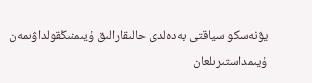يۋنەسكو سياقتى بەدەلدى حالىقارالىق ۇيىمنىڭقولداۋىمەن ۇيىمداستىرىلعان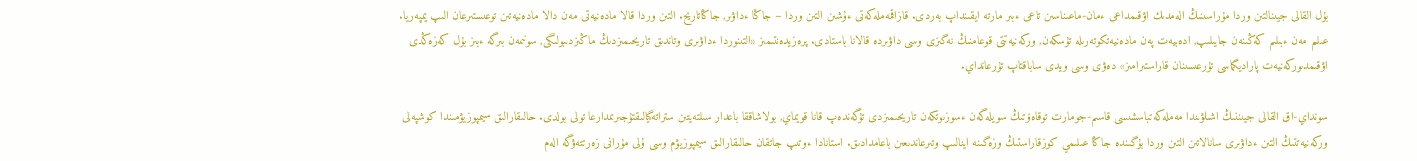بۇل القالى جيىنالتىن وردا مۇراسىنىڭ الەمدىك اۋقىمداعى ءمان-ماعىناسىن تاعى ءبىر مارتە ايقىنداپ بەردى. قازاقمەملەكەتى ءۇشىن التىن وردا – جاڭا ءداۋىر, جاڭاتاريح. التىن وردا قالا مادەنيەتى مەن دالا مادەنيەتىن توعىستىرعان الىپ يمپەريا. عىلىم مەن ءبىلىم كەڭىنەن جايىلىپ, ادەبيەت پەن مادەنيەتكوتەرىلە تۇسكەن, وركەنيەتتى قوعامنىڭ نەگىزى وسى داۋىردە قالانا باستادى. پرەزيدەنتىمىز «التىنوردا ءداۋىرى وتاندىق تاريحىمىزدىڭ ماڭىزدىبولىگى, سونىمەن بىرگە ءبىز بۇل كەزەڭدى اۋقىمدىوركەنيەت پاراديگماسى تۇرعىسىنان قاراستىرامىز» دەۋى وسى ويدى ساباقتاپ تۇرعانداي.

سونداي-اق القالى جيىننىڭ اشىلۋىندا مەملەكەتباسشىسى قاسىم-جومارت توقاەۆتىڭ سويلەگەن ءسوزىوتكەن تاريحىمىزدى تۇگەندەپ قانا قويماي, بولاشاققا باعدار سىلتەيتىن ستراتەگيالىقتۇجىرىمدارعا تولى بولدى. حالىقارالىق سيمپوزيۋمىندا كوشپەلى وركەنيەتتىڭ التىن ءداۋىرى سانالاتىن التىن وردا بۇگىندە جاڭا عىلىمي كوزقاراستىڭ وزەگىنە اينالىپ وتىرعاندىعىن باعامدادىق. استانادا ءوتىپ جاتقان حالىقارالىق سيمپوزيۋم وسى ۇلى مۇرانى زەرتتەۋگە الەم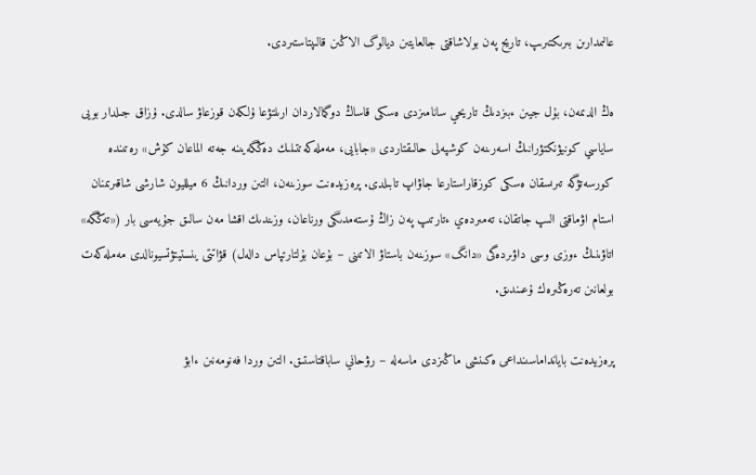عالىمدارىن بىرىكتىرىپ، تاريح پەن بولاشاقتى جالعايتىن ديالوگ الاڭىن قالىپتاستىردى.

ەڭ الدىمەن، بۇل جيىن ءبىزدىڭ تاريحي سانامىزدى ەسكى قاساڭ دوگمالاردان ارىلتۋعا ۇلكەن قوزعاۋ سالدى. ۇزاق جىلدار بويى ساياسي كونيۋنكتۋرانىڭ اسەرىنەن كوشپەلى حالىقتاردى «جابايى، مەملەكەتتىلىك دەڭگەيىنە جەتە الماعان كۇش» رەتىندە كورسەتۋگە تىرىسقان ەسكى كوزقاراستارعا جاۋاپ تابىلدى. پرەزيدەنت سوزىنەن، التىن وردانىڭ 6 ميلليون شارشى شاقىرىمنان استام اۋماقتى الىپ جاتقان، تەمىردەي ءتارتىپ پەن زاڭ ۇستەمدىگى ورناعان، وزىندىك اقشا مەن سالىق جۇيەسى بار («تەڭگە» اتاۋىنىڭ ءوزى وسى داۋىردەگى «دانگ» سوزىنەن باستاۋ الاتىنى – بۇعان بۇلتارتپاس دالەل) قۋاتتى ينستيتۋتسيونالدى مەملەكەت بولعانىن تەرەڭىرەك ۇعىندىق.

پرەزيدەنت بايانداماسىنداعى ەكىنشى ماڭىزدى ماسەلە – رۋحاني ساباقتاستىق. التىن وردا فەنومەنىن ءابۋ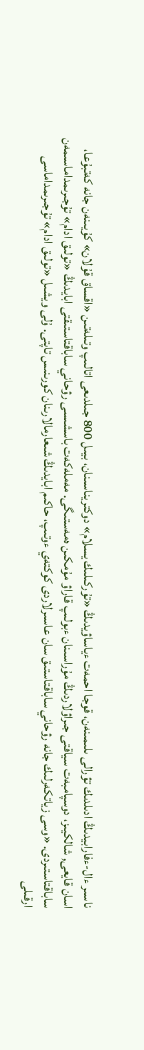ناسىر ءال-ءفارابيدىڭ ادىلدىك تۋرالى ىلىمىنەن، قوجا احمەت ءياساۋيدىڭ «تۇركىلىك يسلام» دوكتريناسىنان، بيىل 800 جىلدىعى اتالىپ وتىلەتىن «اقساق قۇلان» كۇيىنەن جانە كەتبۇعا، اسان قايعى, شالكيىز، دوسپامبەت سياقتى جىراۋلاردىڭ مۇراسىنان ءبولىپ قاراۋ مۇمكىن ەمەستىگى. مەملەكەت باسشىسى رۋحاني ساباقتاستىقتى ابايدىڭ «تولىق ادام» تۇجىرىمداماسىمەن ساباقتاستىردى. «وسى زياتكەرلىك جانە رۋحاني ساباقتاستىق سان عاسىرلاردى كوكتەي ءوتىپ، حاكىم ابايدىڭ شىعارمالارىنان كورىنىس تاپتى. ۇلى ويشىل «تولىق ادام» تۇجىرىمداماسى ارقىلى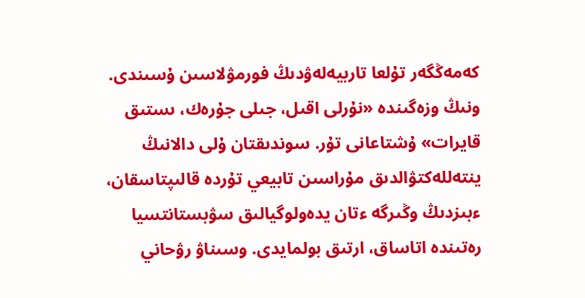كەمەڭگەر تۇلعا تاربيەلەۋدىڭ فورمۋلاسىن ۇسىندى. ونىڭ وزەگىندە «نۇرلى اقىل، جىلى جۇرەك، ىستىق قايرات» ۇشتاعانى تۇر. سوندىقتان ۇلى دالانىڭ ينتەللەكتۋالدىق مۇراسىن تابيعي تۇردە قالىپتاسقان، ءبىزدىڭ وڭىرگە ءتان يدەولوگيالىق سۋبستانتسيا رەتىندە اتاساق، ارتىق بولمايدى. وسىناۋ رۋحاني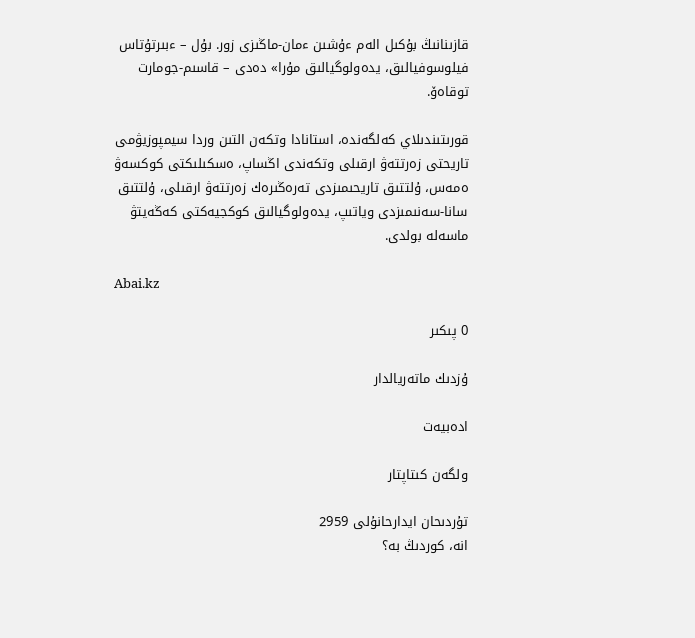قازىنانىڭ بۇكىل الەم ءۇشىن ءمان-ماڭىزى زور. بۇل – ءبىرتۇتاس فيلوسوفيالىق، يدەولوگيالىق مۇرا» دەدى – قاسىم-جومارت توقاەۆ.

قورىتىندىلاي كەلگەندە، استانادا وتكەن التىن وردا سيمپوزيۋمى تاريحتى زەرتتەۋ ارقىلى وتكەندى اڭساپ، ەسكىلىكتى كوكسەۋ ەمەس، ۇلتتىق تاريحىمىزدى تەرەڭىرەك زەرتتەۋ ارقىلى، ۇلتتىق سانا-سەنىمىزدى وياتىپ، يدەولوگيالىق كوكجيەكتى كەڭەيتۋ ماسەلە بولدى.

Abai.kz

0 پىكىر

ۇزدىك ماتەريالدار

ادەبيەت

ولگەن كىتاپتار

تۇردىحان ايدارحانۇلى 2959
انە، كوردىڭ بە؟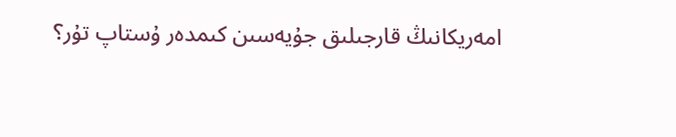امەريكانىڭ قارجىلىق جۇيەسىن كىمدەر ۇستاپ تۇر؟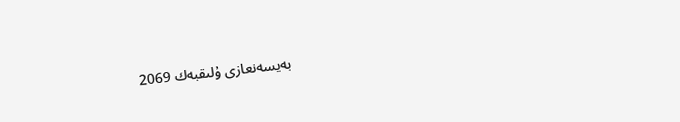بەيسەنعازى ۇلىقبەك 2069